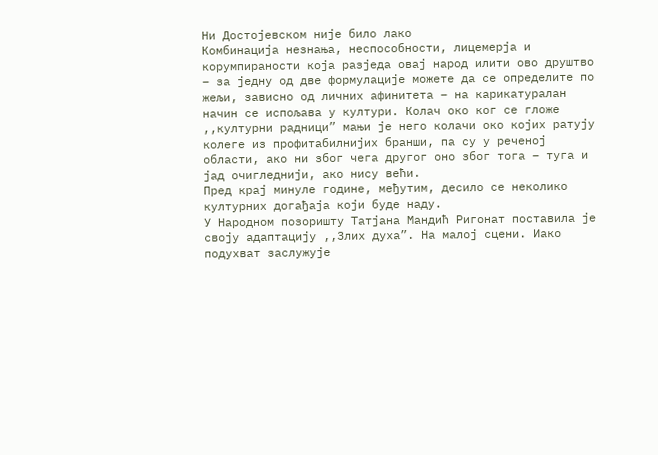Ни Достојевском није било лако
Комбинација незнања, неспособности, лицемерја и корумпираности која разједа овај народ илити ово друштво – за једну од две формулације можете да се определите по жељи, зависно од личних афинитета – на карикатуралан начин се испољава у култури. Колач око ког се гложе ,,културни радници” мањи је него колачи око којих ратују колеге из профитабилнијих бранши, па су у реченој области, ако ни због чега другог оно због тога – туга и јад очигледнији, ако нису већи.
Пред крај минуле године, међутим, десило се неколико културних догађаја који буде наду.
У Народном позоришту Татјана Мандић Ригонат поставила је своју адаптацију ,,Злих духа”. На малој сцени. Иако подухват заслужује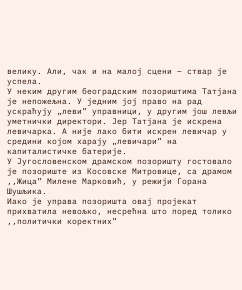велику. Али, чак и на малој сцени – ствар је успела.
У неким другим београдским позориштима Татјана је непожељна. У једним јој право на рад ускраћују „леви” управници, у другим још левљи уметнички директори. Јер Татјана је искрена левичарка. А није лако бити искрен левичар у средини којом харају „левичари” на капиталистичке батерије.
У Југословенском драмском позоришту гостовало је позориште из Косовске Митровице, са драмом ,,Жица” Милене Марковић, у режији Горана Шушљика.
Иако је управа позоришта овај пројекат прихватила невољко, несрећна што поред толико ,,политички коректних”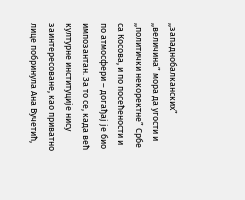,,западнобалканских” ,,величина” мора да угости и ,,политички некоректне” Србе са Косова, и по посећености и по атмосфери – догађај је био импозантан. За то се, када већ културне институције нису заинтересоване, као приватно лице побринула Ана Вучетић,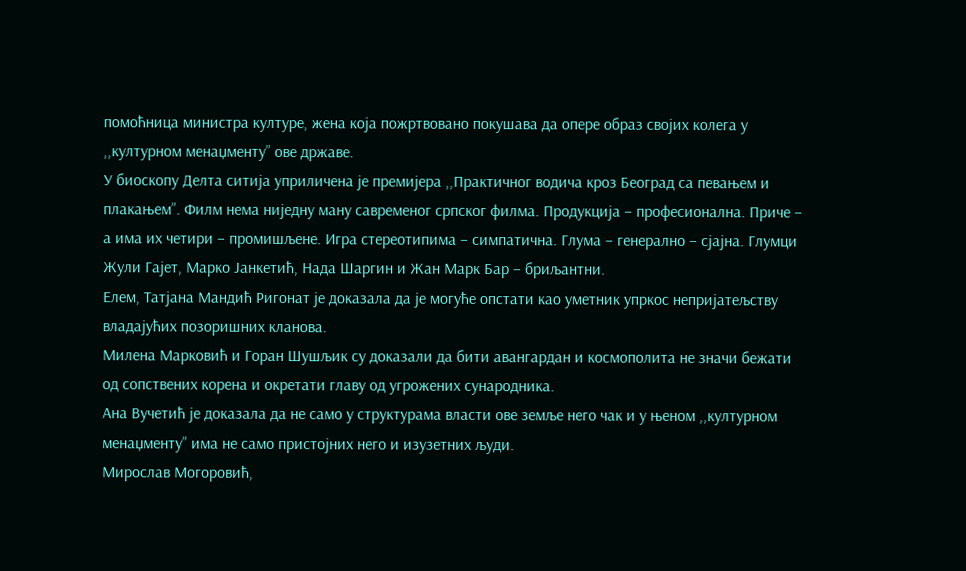помоћница министра културе, жена која пожртвовано покушава да опере образ својих колега у ,,културном менаџменту” ове државе.
У биоскопу Делта ситија уприличена је премијера ,,Практичног водича кроз Београд са певањем и плакањем”. Филм нема ниједну ману савременог српског филма. Продукција – професионална. Приче – а има их четири – промишљене. Игра стереотипима – симпатична. Глума – генерално – сјајна. Глумци Жули Гајет, Марко Јанкетић, Нада Шаргин и Жан Марк Бар – бриљантни.
Елем, Татјана Мандић Ригонат је доказала да је могуће опстати као уметник упркос непријатељству владајућих позоришних кланова.
Милена Марковић и Горан Шушљик су доказали да бити авангардан и космополита не значи бежати од сопствених корена и окретати главу од угрожених сународника.
Ана Вучетић је доказала да не само у структурама власти ове земље него чак и у њеном ,,културном менаџменту” има не само пристојних него и изузетних људи.
Мирослав Могоровић,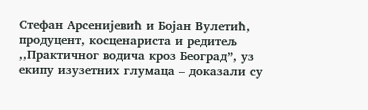Стефан Арсенијевић и Бојан Вулетић, продуцент, косценариста и редитељ ,,Практичног водича кроз Београд”, уз екипу изузетних глумаца – доказали су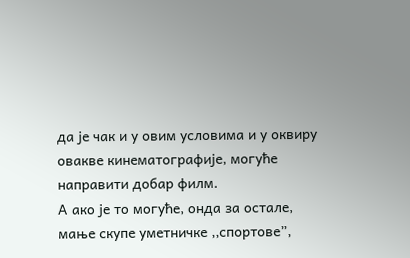да је чак и у овим условима и у оквиру овакве кинематографије, могуће направити добар филм.
А ако је то могуће, онда за остале, мање скупе уметничке ,,спортове”,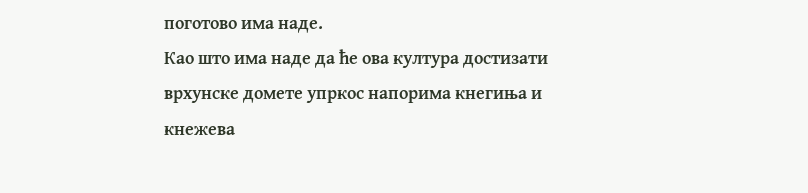поготово има наде.
Као што има наде да ће ова култура достизати врхунске домете упркос напорима кнегиња и кнежева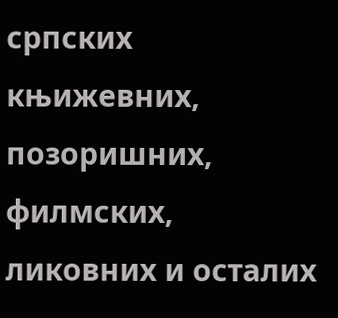српских књижевних, позоришних, филмских, ликовних и осталих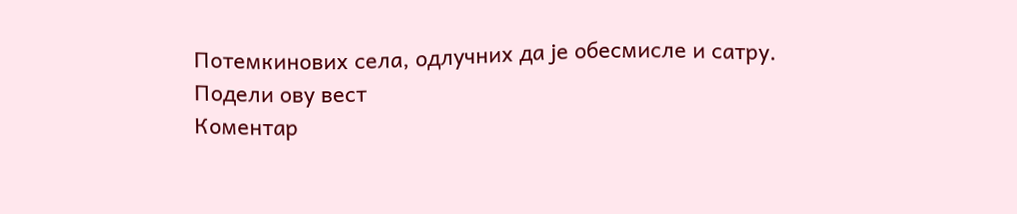Потемкинових села, одлучних да је обесмисле и сатру.
Подели ову вест
Комeнтар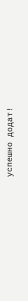успeшно додат!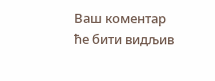Ваш комeнтар ћe бити видљив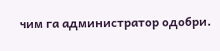чим га администратор одобри.